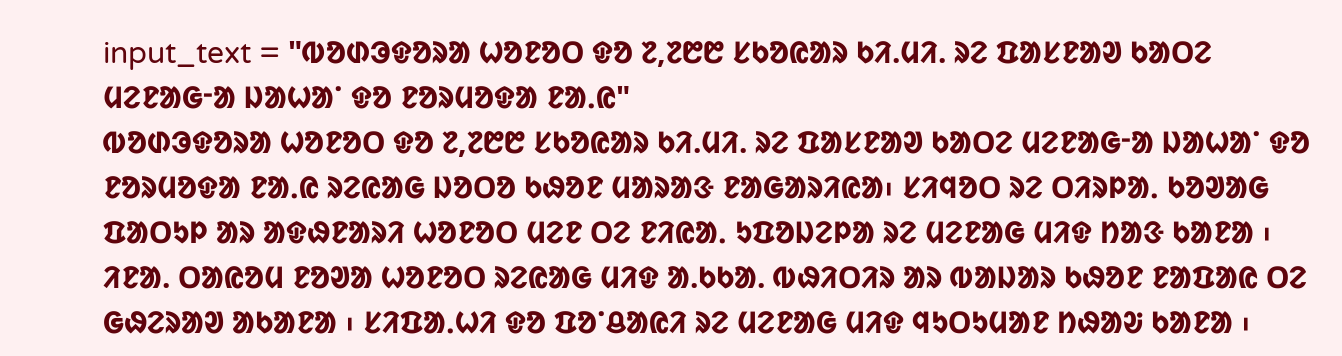input_text = "ᱵᱚᱰᱳᱫᱚᱨᱟ ᱦᱚᱱᱚᱛ ᱫᱚ ᱗,᱗᱘᱘ ᱥᱠᱚᱭᱟᱨ ᱠᱤ.ᱢᱤ. ᱨᱮ ᱯᱟᱥᱱᱟᱣ ᱠᱟᱛᱮ ᱢᱮᱱᱟᱜᱼᱟ ᱡᱟᱦᱟᱸ ᱫᱚ ᱱᱚᱨᱢᱚᱫᱟ ᱱᱟᱹᱭ"
ᱵᱚᱰᱳᱫᱚᱨᱟ ᱦᱚᱱᱚᱛ ᱫᱚ ᱗,᱗᱘᱘ ᱥᱠᱚᱭᱟᱨ ᱠᱤ.ᱢᱤ. ᱨᱮ ᱯᱟᱥᱱᱟᱣ ᱠᱟᱛᱮ ᱢᱮᱱᱟᱜᱼᱟ ᱡᱟᱦᱟᱸ ᱫᱚ ᱱᱚᱨᱢᱚᱫᱟ ᱱᱟᱹᱭ ᱨᱮᱭᱟᱜ ᱡᱚᱛᱚ ᱠᱷᱚᱱ ᱢᱟᱨᱟᱝ ᱱᱟᱜᱟᱨᱤᱭᱟ᱾ ᱥᱤᱧᱚᱛ ᱨᱮ ᱛᱤᱨᱞᱟᱹ ᱠᱚᱣᱟᱜ ᱯᱟᱛᱩᱞ ᱟᱨ ᱟᱫᱷᱱᱟᱨᱤ ᱦᱚᱱᱚᱛ ᱢᱮᱱ ᱛᱮ ᱱᱤᱭᱟᱹ ᱩᱯᱚᱡᱮᱞᱟ ᱨᱮ ᱢᱮᱱᱟᱜ ᱢᱤᱫ ᱴᱟᱝ ᱠᱟᱱᱟ ᱾ ᱤᱱᱟ. ᱛᱟᱭᱚᱢ ᱱᱚᱣᱟ ᱦᱚᱱᱚᱛ ᱨᱮᱭᱟᱜ ᱢᱤᱫ ᱟ.ᱠᱠᱟ. ᱵᱷᱤᱛᱤᱨ ᱟᱨ ᱵᱟᱡᱟᱨ ᱠᱷᱚᱱ ᱱᱟᱯᱟᱭ ᱛᱮ ᱜᱷᱮᱨᱟᱣ ᱟᱠᱟᱱᱟ ᱾ ᱥᱤᱯᱟᱹᱦᱤ ᱫᱚ ᱯᱚᱸᱪᱟᱭᱤ ᱨᱮ ᱢᱮᱱᱟᱜ ᱢᱤᱫ ᱧᱩᱛᱩᱢᱟᱱ ᱴᱷᱟᱶ ᱠᱟᱱᱟ ᱾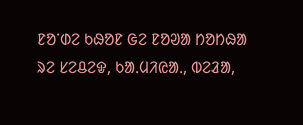ᱱᱚᱸᱰᱮ ᱠᱷᱚᱱ ᱜᱮ ᱱᱚᱣᱟ ᱴᱚᱴᱷᱟ ᱨᱮ ᱥᱮᱪᱮᱫ, ᱠᱟᱹᱢᱤᱭᱟᱹ, ᱵᱮᱲᱟ,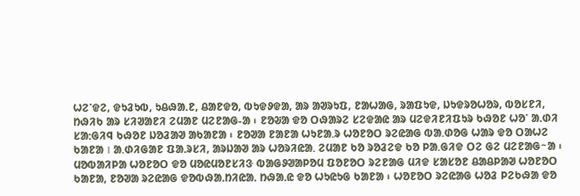ᱦᱮᱸᱫᱮ, ᱫᱩᱲᱩᱵ, ᱩᱪᱷᱟᱹᱱ, ᱪᱟᱱᱫᱚ, ᱵᱩᱫᱽᱫᱟ, ᱟᱨ ᱟᱣᱨᱩᱯ, ᱱᱟᱦᱟᱜ, ᱨᱟᱯᱩᱫ, ᱡᱩᱫᱨᱚᱦᱚᱨ, ᱵᱚᱥᱱᱤ, ᱴᱷᱤᱠ ᱟᱨ ᱥᱤᱣᱟᱱᱤ ᱮᱢᱟᱱ ᱢᱮᱱᱟᱜ-ᱟ ᱾ ᱱᱚᱶᱟ ᱫᱚ ᱛᱷᱟᱨᱮ ᱥᱮᱫᱟᱭ ᱟᱨ ᱢᱮᱫᱤᱱᱤᱯᱩᱨ ᱠᱷᱚᱱ ᱦᱚᱸ ᱟᱹᱰᱤ ᱥᱟᱺᱜᱤᱧ ᱠᱷᱚᱱ ᱡᱚᱲᱟᱣ ᱟᱠᱟᱱᱟ ᱾ ᱱᱚᱣᱟ ᱱᱟᱱᱟ ᱦᱩᱱᱟ.ᱨ ᱦᱚᱱᱚᱛ ᱨᱮᱭᱟᱜ ᱵᱟ.ᱰᱚᱜ ᱦᱟᱨ ᱫᱚ ᱛᱟᱦᱮ ᱠᱟᱱᱟ । ᱟ.ᱰᱤᱜᱟᱱ ᱯᱟᱹᱨᱥᱤ, ᱟᱨᱡᱟᱣ ᱟᱨ ᱦᱚᱨᱤᱭᱟ. ᱮᱢᱟᱱ ᱠᱚ ᱨᱚᱲᱮᱫ ᱠᱚ ᱞᱟ.ᱜᱤᱫ ᱛᱮ ᱜᱮ ᱢᱮᱱᱟᱜᱻᱟ ᱾ ᱢᱚᱵᱟᱤᱞᱟ ᱦᱚᱱᱚᱛ ᱫᱚ ᱢᱚᱭᱢᱚᱱᱥᱤᱝ ᱵᱟᱜᱽᱣᱟᱞᱚᱢ ᱯᱚᱱᱚᱛ ᱨᱮᱱᱟᱜ ᱢᱤᱫ ᱥᱟᱥᱚᱱ ᱪᱟᱪᱞᱟᱣ ᱦᱚᱱᱚᱛ ᱠᱟᱱᱟ, ᱱᱚᱣᱟ ᱨᱮᱭᱟᱜ ᱫᱚᱵᱷᱟᱹᱴᱤᱭᱟᱹ ᱴᱷᱟᱹᱭ ᱫᱚ ᱦᱩᱭᱩᱜ ᱠᱟᱱᱟ ᱾ ᱦᱚᱱᱚᱛ ᱨᱮᱭᱟᱜ ᱦᱚᱲ ᱞᱮᱠᱷᱟ ᱫᱚ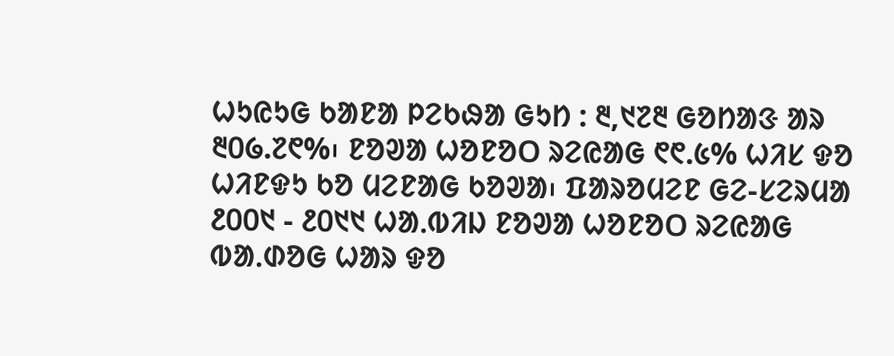ᱦᱩᱭᱩᱜ ᱠᱟᱱᱟ ᱞᱮᱠᱷᱟ ᱜᱩᱴ : ᱓,᱑᱗᱓ ᱜᱚᱴᱟᱝ ᱟᱨ ᱓᱐᱙.᱗᱖%᱾ ᱱᱚᱣᱟ ᱦᱚᱱᱚᱛ ᱨᱮᱭᱟᱜ ᱖᱖.᱕% ᱦᱤᱥ ᱫᱚ ᱦᱤᱱᱫᱩ ᱠᱚ ᱢᱮᱱᱟᱜ ᱠᱚᱣᱟ᱾ ᱯᱟᱨᱚᱢᱮᱱ ᱜᱮ-ᱥᱮᱨᱢᱟ ᱒᱐᱐᱑ - ᱒᱐᱑᱑ ᱦᱟᱹᱵᱤᱡ ᱱᱚᱣᱟ ᱦᱚᱱᱚᱛ ᱨᱮᱭᱟᱜ ᱵᱟᱹᱰᱚᱜ ᱦᱟᱨ ᱫᱚ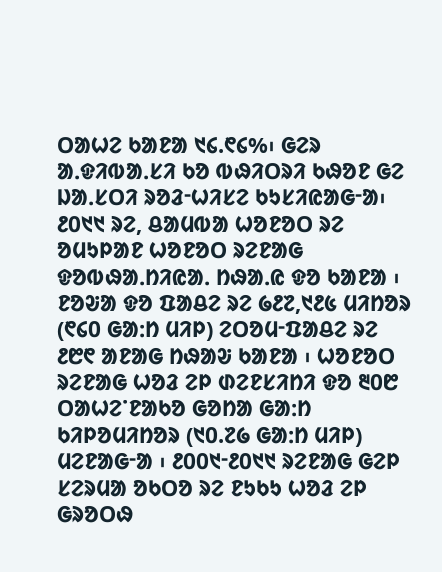ᱛᱟᱦᱮ ᱠᱟᱱᱟ ᱑᱔.᱖᱔%᱾ ᱜᱮᱨ ᱟᱹᱫᱤᱵᱟᱹᱥᱤ ᱠᱚ ᱵᱷᱤᱛᱨᱤ ᱠᱷᱚᱱ ᱜᱮ ᱡᱟᱹᱥᱛᱤ ᱨᱚᱲᱼᱦᱤᱥᱮ ᱠᱩᱥᱤᱭᱟᱜᱼᱟ᱾ ᱒᱐᱑᱑ ᱨᱮ, ᱪᱟᱢᱵᱟ ᱦᱚᱱᱚᱛ ᱨᱮ ᱚᱢᱩᱞᱟᱱ ᱦᱚᱱᱚᱛ ᱨᱮᱱᱟᱜ ᱫᱚᱵᱷᱟᱹᱴᱤᱭᱟᱹ ᱴᱷᱟᱹᱭ ᱫᱚ ᱠᱟᱱᱟ ᱾ ᱱᱚᱶᱟ ᱫᱚ ᱯᱟᱪᱮ ᱨᱮ ᱙᱒᱗,᱑᱒᱕ ᱢᱤᱴᱚᱨ (᱖᱔᱐ ᱜᱟᱺᱴ ᱢᱤᱞ) ᱮᱛᱚᱢᱼᱯᱟᱪᱮ ᱨᱮ ᱒᱘᱖ ᱟᱱᱟᱜ ᱴᱷᱟᱶ ᱠᱟᱱᱟ ᱾ ᱦᱚᱱᱚᱛ ᱨᱮᱱᱟᱜ ᱦᱚᱲ ᱮᱞ ᱰᱮᱱᱥᱤᱴᱤ ᱫᱚ ᱓᱐᱘ ᱛᱟᱦᱮᱸᱱᱟᱠᱚ ᱜᱚᱴᱟ ᱜᱟᱺᱴ ᱠᱤᱞᱚᱢᱤᱴᱚᱨ (᱑᱐.᱗᱙ ᱜᱟᱺᱴ ᱢᱤᱞ) ᱢᱮᱱᱟᱜᱼᱟ ᱾ ᱒᱐᱐᱑ᱼ᱒᱐᱑᱑ ᱨᱮᱱᱟᱜ ᱜᱮᱞ ᱥᱮᱨᱢᱟ ᱚᱠᱛᱚ ᱨᱮ ᱱᱩᱠᱩ ᱦᱚᱲ ᱮᱞ ᱜᱨᱚᱛᱷ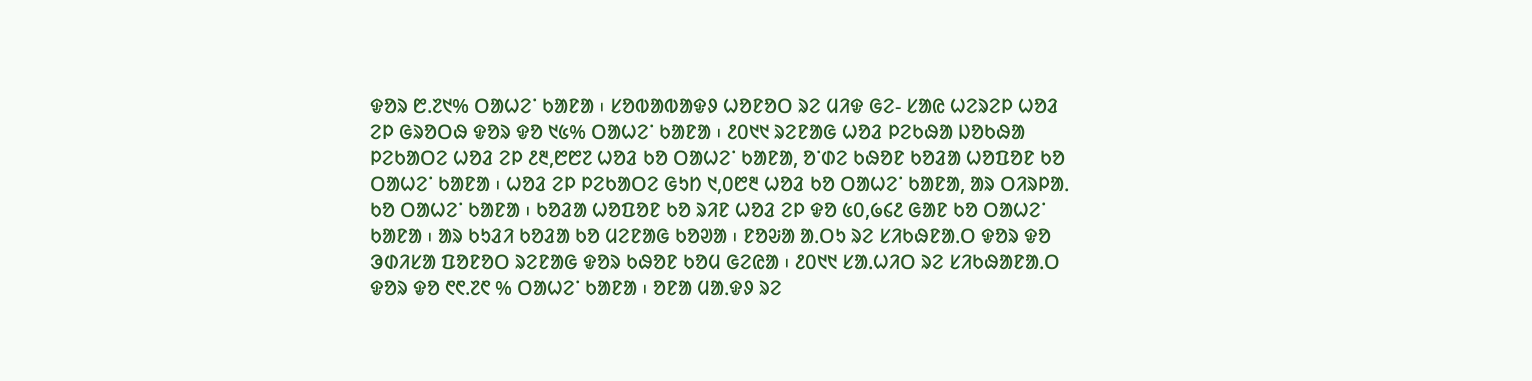ᱫᱚᱨ ᱘.᱗᱑% ᱛᱟᱦᱮᱸ ᱠᱟᱱᱟ ᱾ ᱥᱚᱵᱟᱵᱟᱫᱽ ᱦᱚᱱᱚᱛ ᱨᱮ ᱢᱤᱫ ᱜᱮ- ᱥᱟᱭ ᱦᱮᱨᱮᱞ ᱦᱚᱲ ᱮᱞ ᱜᱨᱚᱛᱷ ᱫᱚᱨ ᱫᱚ ᱑᱕% ᱛᱟᱦᱮᱸ ᱠᱟᱱᱟ ᱾ ᱒᱐᱑᱑ ᱨᱮᱱᱟᱜ ᱦᱚᱲ ᱞᱮᱠᱷᱟ ᱡᱚᱠᱷᱟ ᱞᱮᱠᱟᱛᱮ ᱦᱚᱲ ᱮᱞ ᱒᱓,᱘᱘᱗ ᱦᱚᱲ ᱠᱚ ᱛᱟᱦᱮᱸ ᱠᱟᱱᱟ, ᱚᱸᱰᱮ ᱠᱷᱚᱱ ᱠᱚᱲᱟ ᱦᱚᱯᱚᱱ ᱠᱚ ᱛᱟᱦᱮᱸ ᱠᱟᱱᱟ ᱾ ᱦᱚᱲ ᱮᱞ ᱞᱮᱠᱟᱛᱮ ᱜᱩᱴ ᱑,᱐᱘᱓ ᱦᱚᱲ ᱠᱚ ᱛᱟᱦᱮᱸ ᱠᱟᱱᱟ, ᱟᱨ ᱛᱤᱨᱞᱟᱹ ᱠᱚ ᱛᱟᱦᱮᱸ ᱠᱟᱱᱟ ᱾ ᱠᱚᱲᱟ ᱦᱚᱯᱚᱱ ᱠᱚ ᱨᱤᱱ ᱦᱚᱲ ᱮᱞ ᱫᱚ ᱕᱐,᱙᱔᱒ ᱜᱟᱱ ᱠᱚ ᱛᱟᱦᱮᱸ ᱠᱟᱱᱟ ᱾ ᱟᱨ ᱠᱩᱲᱤ ᱠᱚᱲᱟ ᱠᱚ ᱢᱮᱱᱟᱜ ᱠᱚᱣᱟ ᱾ ᱱᱚᱶᱟ ᱟᱹᱛᱩ ᱨᱮ ᱥᱤᱠᱷᱱᱟᱹᱛ ᱫᱚᱨ ᱫᱚ ᱳᱰᱤᱥᱟ ᱯᱚᱱᱚᱛ ᱨᱮᱱᱟᱜ ᱫᱚᱨ ᱠᱷᱚᱱ ᱠᱚᱢ ᱜᱮᱭᱟ ᱾ ᱒᱐᱑᱑ ᱥᱟᱹᱦᱤᱛ ᱨᱮ ᱥᱤᱠᱷᱟᱱᱟᱹᱛ ᱫᱚᱨ ᱫᱚ ᱖᱖.᱗᱖ % ᱛᱟᱦᱮᱸ ᱠᱟᱱᱟ ᱾ ᱚᱱᱟ ᱢᱟᱹᱫᱽ ᱨᱮ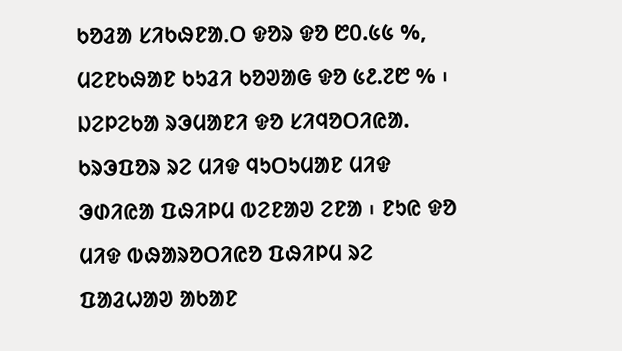ᱠᱚᱲᱟ ᱥᱤᱠᱷᱱᱟᱹᱛ ᱫᱚᱨ ᱫᱚ ᱘᱐.᱕᱕ %, ᱢᱮᱱᱠᱷᱟᱱ ᱠᱩᱲᱤ ᱠᱚᱣᱟᱜ ᱫᱚ ᱕᱒.᱗᱘ % ᱾ ᱡᱮᱞᱮᱠᱟ ᱨᱳᱢᱟᱱᱤ ᱫᱚ ᱥᱤᱧᱚᱛᱤᱭᱟ. ᱠᱨᱳᱯᱚᱨ ᱨᱮ ᱢᱤᱫ ᱧᱩᱛᱩᱢᱟᱱ ᱢᱤᱫ ᱳᱰᱤᱭᱟ ᱯᱷᱤᱞᱢ ᱵᱮᱱᱟᱣ ᱮᱱᱟ ᱾ ᱱᱩᱭ ᱫᱚ ᱢᱤᱫ ᱵᱷᱟᱨᱚᱛᱤᱭᱚ ᱯᱷᱤᱞᱢ ᱨᱮ ᱯᱟᱲᱦᱟᱣ ᱟᱠᱟᱱ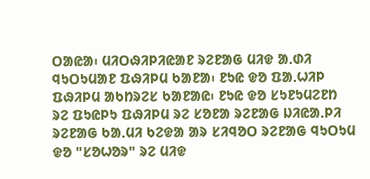ᱛᱟᱭᱟ᱾ ᱢᱤᱛᱷᱤᱞᱤᱭᱟᱱ ᱨᱮᱱᱟᱜ ᱢᱤᱫ ᱟᱹᱰᱤ ᱧᱩᱛᱩᱢᱟᱱ ᱯᱷᱤᱞᱢ ᱠᱟᱱᱟ᱾ ᱱᱩᱭ ᱫᱚ ᱯᱟᱹᱦᱤᱞ ᱯᱷᱤᱞᱢ ᱟᱠᱴᱨᱮᱥ ᱠᱟᱱᱟᱭ᱾ ᱱᱩᱭ ᱫᱚ ᱥᱩᱱᱩᱢᱮᱱᱴ ᱨᱮ ᱯᱩᱭᱞᱩ ᱯᱷᱤᱞᱢ ᱨᱮ ᱥᱚᱱᱟ ᱨᱮᱱᱟᱜ ᱡᱤᱭᱟᱹᱞᱤ ᱨᱮᱱᱟᱜ ᱠᱟᱹᱢᱤ ᱠᱮᱫᱟ ᱟᱨ ᱥᱤᱧᱚᱛ ᱨᱮᱱᱟᱜ ᱧᱩᱛᱩᱢ ᱫᱚ "ᱥᱚᱦᱚᱨ" ᱨᱮ ᱢᱤᱫ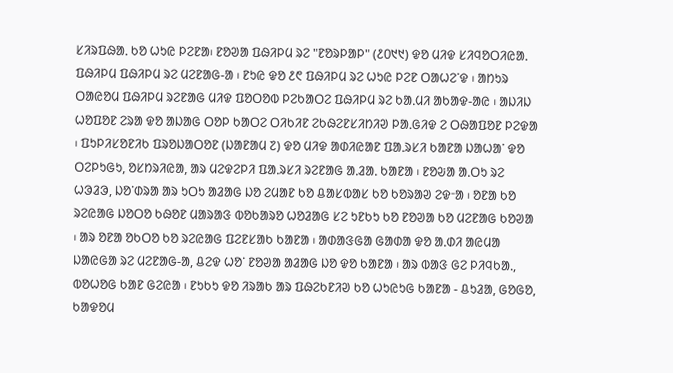ᱥᱤᱨᱯᱷᱟᱹ ᱠᱚ ᱦᱩᱭ ᱞᱮᱱᱟ᱾ ᱱᱚᱣᱟ ᱯᱷᱤᱞᱢ ᱨᱮ "ᱱᱚᱨᱞᱟᱞ" (᱒᱐᱑᱑) ᱫᱚ ᱢᱤᱫ ᱥᱤᱧᱚᱛᱤᱭᱟᱹ ᱯᱷᱤᱞᱢ ᱯᱷᱤᱞᱢ ᱨᱮ ᱢᱮᱱᱟᱜ-ᱟ ᱾ ᱱᱩᱭ ᱫᱚ ᱒᱖ ᱯᱷᱤᱞᱢ ᱨᱮ ᱦᱩᱭ ᱞᱮᱱ ᱛᱟᱦᱮᱸᱫ ᱾ ᱟᱴᱩᱨ ᱛᱟᱭᱚᱢ ᱯᱷᱤᱞᱢ ᱨᱮᱱᱟᱜ ᱢᱤᱫ ᱯᱚᱛᱚᱵ ᱞᱮᱠᱟᱛᱮ ᱯᱷᱤᱞᱢ ᱨᱮ ᱠᱟᱹᱢᱤ ᱟᱠᱟᱫ-ᱟᱭ ᱾ ᱟᱡᱤᱡ ᱦᱚᱯᱚᱱ ᱮᱨᱟ ᱫᱚ ᱟᱡᱟᱜ ᱛᱚᱞ ᱠᱟᱛᱮ ᱛᱤᱠᱤᱱ ᱮᱠᱷᱮᱱᱥᱤᱴᱤᱣ ᱞᱟᱹᱜᱤᱫ ᱮ ᱛᱷᱟᱯᱚᱱ ᱞᱮᱫᱟ ᱾ ᱯᱩᱞᱤᱥᱚᱱᱤᱠ ᱯᱨᱚᱡᱟᱛᱚᱱ (ᱡᱟᱱᱟᱢ ᱗) ᱫᱚ ᱢᱤᱫ ᱟᱰᱤᱭᱟᱱ ᱯᱟᱹᱨᱥᱤ ᱠᱟᱱᱟ ᱡᱟᱦᱟᱸ ᱫᱚ ᱛᱮᱞᱩᱜᱩ, ᱚᱥᱴᱨᱤᱭᱟ, ᱟᱨ ᱢᱮᱫᱮᱞᱤ ᱯᱟᱹᱨᱥᱤ ᱨᱮᱱᱟᱜ ᱟᱹᱲᱟᱹ ᱠᱟᱱᱟ ᱾ ᱱᱚᱶᱟ ᱟᱹᱛᱩ ᱨᱮ ᱦᱳᱲᱳ, ᱡᱚᱸᱰᱨᱟ ᱟᱨ ᱩᱛᱩ ᱟᱲᱟᱜ ᱡᱚ ᱮᱢᱟᱱ ᱠᱚ ᱪᱟᱥᱵᱟᱥ ᱠᱚ ᱠᱚᱨᱟᱣ ᱮᱫᱼᱟ ᱾ ᱚᱱᱟ ᱠᱚ ᱨᱮᱭᱟᱜ ᱡᱚᱛᱚ ᱠᱷᱚᱱ ᱢᱟᱨᱟᱝ ᱵᱚᱠᱟᱨᱚ ᱦᱚᱲᱟᱜ ᱥᱮ ᱩᱱᱠᱩ ᱠᱚ ᱱᱚᱣᱟ ᱠᱚ ᱢᱮᱱᱟᱜ ᱠᱚᱣᱟ ᱾ ᱟᱨ ᱚᱱᱟ ᱚᱠᱛᱚ ᱠᱚ ᱨᱮᱭᱟᱜ ᱯᱮᱱᱥᱟᱠ ᱠᱟᱱᱟ ᱾ ᱟᱰᱟᱝᱜᱟ ᱜᱟᱰᱟ ᱫᱚ ᱟᱹᱰᱤ ᱟᱭᱢᱟ ᱡᱟᱭᱜᱟ ᱨᱮ ᱢᱮᱱᱟᱜ-ᱟ, ᱪᱮᱫ ᱦᱚᱸ ᱱᱚᱣᱟ ᱟᱲᱟᱜ ᱡᱚ ᱫᱚ ᱠᱟᱱᱟ ᱾ ᱟᱨ ᱵᱟᱝ ᱜᱮ ᱞᱤᱧᱠᱟᱹ, ᱵᱚᱦᱚᱜ ᱠᱟᱱ ᱜᱮᱭᱟ ᱾ ᱱᱩᱠᱩ ᱫᱚ ᱤᱨᱟᱠ ᱟᱨ ᱯᱷᱮᱠᱱᱤᱣ ᱠᱚ ᱦᱩᱭᱩᱜ ᱠᱟᱱᱟ - ᱪᱩᱲᱟ, ᱜᱚᱜᱚ, ᱠᱟᱫᱚᱢ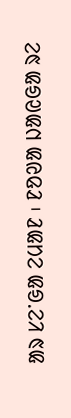ᱟᱨ ᱥᱮᱸᱜᱟ ᱮᱢᱟᱱ ᱾ ᱱᱚᱣᱟ ᱡᱟᱭᱜᱟ ᱨᱮ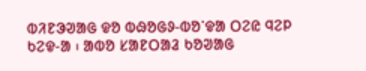ᱵᱤᱱᱳᱣᱟᱜ ᱫᱚ ᱵᱷᱚᱜᱽ-ᱵᱚᱸᱫᱟ ᱛᱮᱭ ᱧᱮᱞ ᱠᱮᱫ-ᱟ ᱾ ᱟᱵᱚ ᱥᱟᱱᱛᱟᱲ ᱠᱚᱣᱟᱜ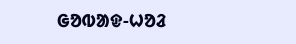ᱜᱚᱵᱟᱫ-ᱦᱚᱲ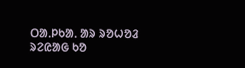ᱛᱟᱹᱞᱠᱟᱹ ᱟᱨ ᱨᱚᱦᱚᱲ ᱨᱮᱭᱟᱜ ᱠᱚ